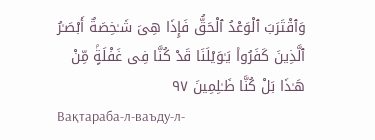وَٱقْتَرَبَ ٱلْوَعْدُ ٱلْحَقُّ فَإِذَا هِىَ شَـٰخِصَةٌ أَبْصَـٰرُ ٱلَّذِينَ كَفَرُوا۟ يَـٰوَيْلَنَا قَدْ كُنَّا فِى غَفْلَةٍۢ مِّنْ هَـٰذَا بَلْ كُنَّا ظَـٰلِمِينَ ٩٧
Вақтараба-л-ваъду-л-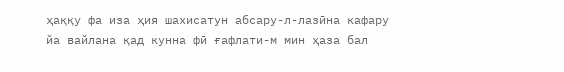ҳаққу фа иза ҳия шахисатун абсару-л-лазӣна кафару йа вайлана қад кунна фӣ ғафлати-м мин ҳаза бал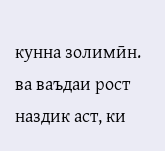кунна золимӣн.
ва ваъдаи рост наздик аст, ки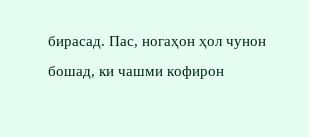бирасад. Пас, ногаҳон ҳол чунон бошад, ки чашми кофирон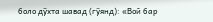боло дӯхта шавад (гӯянд): «Вой бар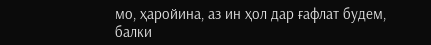мо, ҳаройина, аз ин ҳол дар ғафлат будем, балки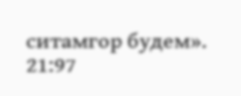ситамгор будем».
21:97